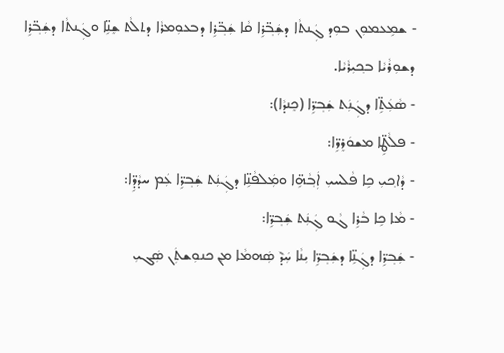- ܫܡܹܥܡܘܼܢ ܒܘܼܕ ܓܲܢܬܵܐ ܕܫܲܒ݂̈ܪܹܐ ܩܵܐ ܫܲܒ݂̈ܪܹܐ ܕܒܥܘܼܡܪܵܐ ܕܬܠܵܬ ܫܸܢܹ̈ܐ ܘܓܲܢܬܵܐ ܕܫܲܒ݂̈ܪܹܐ ܕܫܘܼܪܵܝܵܐ ܒܟ݂ܝܼܪܵܝܵܐ.
- ܣܵܥܲܬܹ̈ܐ ܕܓܲܢܲܬ ܫܲܒ݂ܖܹ̈ܐ (ܟܸܢܕܵܐ):
- ܦܠܵܛܹ̈ܐ ܡܫܘܿܪܸܖܹ̈ܐ:
- ܕܵܐܟ݂ܝܼ ܟܹܐ ܦܵܠܚܝܼ ܐܲܒ݂ܵܗܹ̈ܐ ܘܡܲܠܦܵܢܹ̈ܐ ܕܓܲܢܲܬ ܫܲܒ݂ܖܹ̈ܐ ܥܲܡ ܚܕܵܕܹ̈ܐ:
- ܡܵܐ ܟܹܐ ܒܵܪܹܐ ܓܵܘ ܓܲܢܲܬ ܫܲܒ݂ܖܹ̈ܐ:
- ܫܲܒ݂ܖܹ̈ܐ ܕܓܲܢܹ̈ܐ ܕܫܲܒ݂ܖܹ̈ܐ ܝܼܢܵܐ ܚܲܕ݉ ܣܲܗܡܵܐ ܡ݂ܢ ܟܢܘܼܫܬܲܢ ܣܲܓܝܼ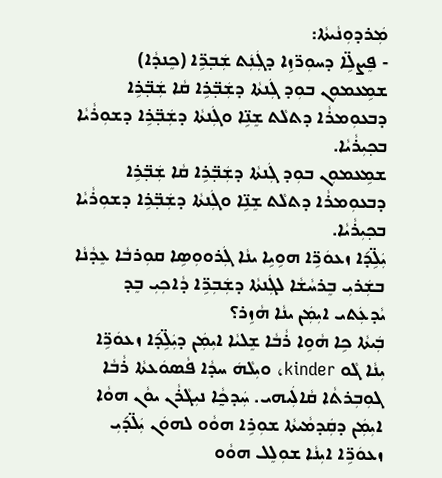ܡܲܪܕܘܼܢܵܝܬܵܐ:
- ܦܸܨܠܹ̈ܐ ܕܚܘܼܖ̈ܙܹܐ ܕܓܲܢܲܬ ܫܲܒ݂ܖܹ̈ܐ (ܟܸܢܕܵܐ)
ܫܡܹܥܡܘܼܢ ܒܘܼܕ ܓܲܢܬܵܐ ܕܫܲܒ݂̈ܪܹܐ ܩܵܐ ܫܲܒ݂̈ܪܹܐ ܕܒܥܘܼܡܪܵܐ ܕܬܠܵܬ ܫܸܢܹ̈ܐ ܘܓܲܢܬܵܐ ܕܫܲܒ݂̈ܪܹܐ ܕܫܘܼܪܵܝܵܐ ܒܟ݂ܝܼܪܵܝܵܐ.
ܫܡܹܥܡܘܼܢ ܒܘܼܕ ܓܲܢܬܵܐ ܕܫܲܒ݂̈ܪܹܐ ܩܵܐ ܫܲܒ݂̈ܪܹܐ ܕܒܥܘܼܡܪܵܐ ܕܬܠܵܬ ܫܸܢܹ̈ܐ ܘܓܲܢܬܵܐ ܕܫܲܒ݂̈ܪܹܐ ܕܫܘܼܪܵܝܵܐ ܒܟ݂ܝܼܪܵܝܵܐ.
ܝܲܠܹ̈ܕ݇ܐ ܙܥܘܿܪܹ̈ܐ ܗܘܹܝܹܐ ܝܢܵܐ ܓܲܪܘܘܼܣܹܐ ܩܘܼܪܒܵܐ ܥܸܕܵܢܵܐ ܒܫܲܪܝܼ ܒܸܪܚܵܫܵܐ ܠܓܲܢܬܵܐ ܕܫܲܒܼܪܹ̈ܐ ܕܵܐܟܼܝܼ ܒܸܕ ܝܵܕܥܲܬܝ ܐܝܼܡܲܢ ܝܢܵܐ ܗܵܙܹܪ؟
ܒܲܝܬܵܐ ܟܹܐ ܗܵܘܹܐ ܪܵܒܵܐ ܫܸܠܝܵܐ ܐܝܼܡܲܢ ܕܝܲܠܹ̈ܕ݇ܐ ܙܥܘܿܪܹ̈ܐ ܝܼܢܵܐ ܓܵܘ kinder، ܘܝܼܠܵܗܿ ܚܕܵܐ ܦܵܣܘܿܥܬܵܐ ܪܵܒܵܐ ܓܘܼܒܼܪܬܵܐ ܩܵܐܠܲܝܗܝ. ܚܲܕܟ̰ܵܐ ܢܝܼܓܵܪܵܢ ܝܘܵܢ ܗܘܵܐ ܐܝܼܡܲܢ ܕܩܲܕܡܵܝܬܵܐ ܫܘܼܪܹܐ ܗܘܵܘ ܠܗܘܿܢ ܝܲܠ̈ܕ݇ܝܼ ܙܥܘܿܪܹ̈ܐ ܐܝܼܢܵܐ ܫܘܼܠܸܠ ܗܘܵܘ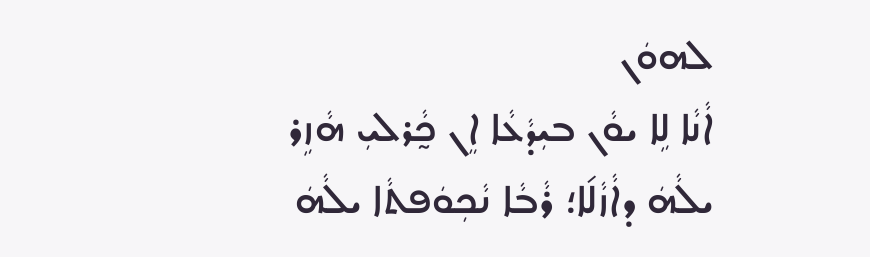ܠܗܘܿܢ
ܐܵܢܵܐ ܠܹܐ ܝܘܵܢ ܒܝܼܕܵܥܵܐ ܐܸܢ ܟ̰ܵܪܠܝܼ ܗܵܙܹܪ ܝܠܵܗܿ ܕܐܵܙܵܠ݇ܐ؛ ܪܵܒܵܐ ܢܵܟܼܘܿܦܬܵܐ ܝܠܵܗܿ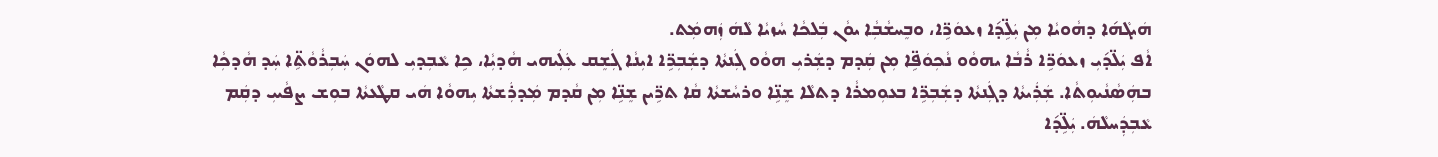ܗܿܝܓܵܗ݇ܐ ܕܗܵܘܝܵܐ ܡܼܢ ܝܲܠܹ̈ܕ݇ܐ ܙܥܘܿܪܹ̈ܐ، ܘܒܸܚܫܵܒܼܵܐ ܝܘܵܢ ܒܲܠܟܵܐ ܚܵܙܝܵܐ ܠܵܗܿ ܙܲܗܡܲܬ.
ܐܵܦ ܝܲܠ̈ܕ݇ܝܼ ܙܥܘܿܪܹ̈ܐ ܪܵܒܵܐ ܝܗܘܵܘ ܢܵܟܼܘܿܦܹ̈ܐ ܡܼܢ ܩܲܕܡ ܕܫܲܪܝܼ ܗܘܵܘ ܓܲܢܬܵܐ ܕܫܲܒܼܪܹ̈ܐ ܐܝܼܢܵܐ ܓܲܫܸܩ ܥܲܠܲܝܗܝ ܗܵܕܝܼܵܐ، ܟܹܐ ܥܵܒܼܕܝܼ ܠܗܘܿܢ ܚܲܒܼܪܵܘܵܬܹ̈ܐ ܚܲܕ ܗܵܕܟܼܵܐ ܒܗܲܣܵܢܵܝܘܼܬܵܐ. ܫܲܪܲܝܬܵܐ ܕܓܲܢܬܵܐ ܕܫܲܒܼܪܹ̈ܐ ܒܥܘܼܡܪܵܐ ܕܬܠܵܐ ܫܸܢܹ̈ܐ ܘܪܚܵܫܬܵܐ ܩܵܐ ܬܪܹ̈ܝܢ ܫܸܢܹ̈ܐ ܡܼܢ ܩܵܕܡ ܡܲܕܪܲܫܬܵܐ ܝܼܗܘܵܐ ܗܿܝ ܩܛܵܥܬܵܐ ܒܘܼܫ ܨܦܵܝܝܼ ܕܩܲܡ ܥܵܒܼܕܲܚܠܵܗܿ. ܝܲܠܹ̈ܕ݇ܐ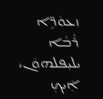ܙܥܘܿܪܹ̈ܐ ܪܵܒܵܐ ܝܠܝܼܦܠܗܘܿܢ، ܐܲܝܟܼ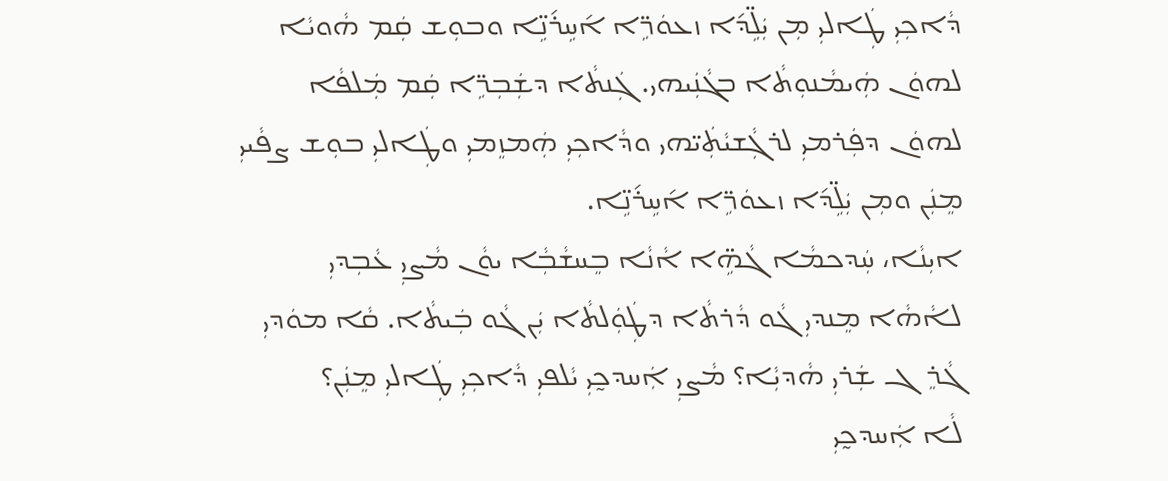ܕܵܐܟܼܝܼ ܛܲܐܠܝܼ ܡܼܢ ܝܲܠܹ̈ܕ݇ܐ ܙܥܘܿܪܹ̈ܐ ܐ݇ܚܹܪ݇ܢܹ̈ܐ ܘܒܘܼܫ ܩܲܡ ܗܵܘܝܵܐ ܠܗܘܿܢ ܗܲܝܡܵܢܘܼܬܵܐ ܒܓܵܢܲܝܗܝ. ܓܲܢܬܵܐ ܕܫܲܒܼܪܹ̈ܐ ܩܲܡ ܡܲܠܦܵܐ ܠܗܘܿܢ ܕܦܲܪܡܝܼ ܠܪܓܼܵܫܝܵܬܲܝ̈ܗܝ ܘܕܵܐܟܼܝܼ ܗܲܡܙܸܡܝܼ ܘܛܲܐܠܝܼ ܒܘܼܫ ܨܦܵܝܝܼ ܡܸܢܲܢ ܘܡܼܢ ܝܲܠܹ̈ܕ݇ܐ ܙܥܘܿܪܹ̈ܐ ܐ݇ܚܹܪ݇ܢܹ̈ܐ.
ܐܝܼܢܵܐ، ܚܲܕܟܡܵܐ ܓܵܗܹ̈ܐ ܐܵܢܵܐ ܒܸܚܫܵܒܼܵܐ ܝܘܵܢ ܡܵܨܝܼ ܥܵܒܼܕܝܼ ܠܐܵܗܵܐ ܡܸܢܕܝܼ ܓܵܘ ܕܵܪܬܵܐ ܕܛܲܘܲܠܬܵܐ ܝܲܢ ܓܵܘ ܒܲܝܬܵܐ. ܩܵܐ ܡܘܿܕܝܼ ܓܵܪܸܓ ܫܲܪܝܼ ܗܵܕܝܼܵܐ؟ ܡܵܨܝܼ ܐܲܚܕܟ̰ܝܼ ܝܵܠܦܝܼ ܕܵܐܟܼܝܼ ܛܲܐܠܝܼ ܡܸܢܲܢ؟
ܠܵܐ ܐܲܚܕܟ̰ܝܼ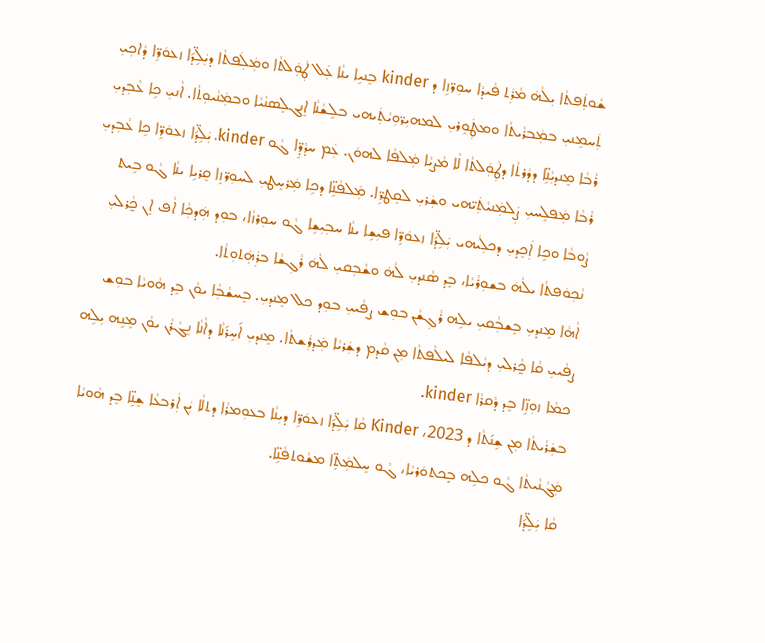ܫܵܘܬܲܦܬܵܐ ܝܼܠܵܗܿ ܡܵܪܲܬ ܦܵܝܕܵܐ ܚܘܼܪ̈ܙܹܐ ܕ kinder ܒܸܢܝܹܐ ܝܢܵܐ ܥܲܠ ܛܲܘܲܠܬܵܐ ܘܡܲܠܲܦܬܵܐ ܕܝܲܠܹ̈ܕ݇ܐ ܙܥܘܿܪܹ̈ܐ ܕܵܐܟܼܝܼ ܬܲܚܡܸܢܝܼ ܒܡܲܒܪܵܝܬܵܐ ܘܡܛܲܘܸܪܝܼ ܠܡܗܝܼܪ̈ܘܼܝܵܬܲܝܗܝ ܒܠܸܫܵܢܵܐ ܐܸܢܓܠܸܣܢܵܝܵܐ ܘܒܡܲܢܵܝܘܼܬܵܐ. ܐܵܢܝܼ ܟܹܐ ܥܵܒܼܕܝܼ ܪܵܒܵܐ ܡܸܢܕܝܼܵܢܹ̈ܐ ܕܕܵܪܬܵܐ ܕܛܲܘܲܠܬܵܐ ܠܵܐ ܡܵܨܝܵܐ ܡܲܠܦܵܐ ܠܗܘܿܢ. ܥܲܡ ܚܕܵܕܹ̈ܐ ܓܵܘ kinder، ܝܲܠܹ̈ܕ݇ܐ ܙܥܘܿܪܹ̈ܐ ܟܹܐ ܥܵܒܼܕܝܼ ܪܵܒܵܐ ܡܲܦܠܸܚܝܼ ܨܲܠܡܲܢܝܵܬܲܝ̈ܗܝ ܘܫܲܪܝܼ ܠܩܸܛܪܹ̈ܐ. ܡܲܠܦܵܢܹ̈ܐ ܕܟܹܐ ܡܲܪܚܸܛܝܼ ܠܚܘܼܪ̈ܙܹܐ ܩܸܪܝܹܐ ܝܢܵܐ ܓܵܘ ܒܹܝܬ ܨܵܘܒܵܐ ܘܟܹܐ ܐܲܟܸܕܝܼ ܕܟܠܲܝܗܝ ܝܲܠܹ̈ܕ݇ܐ ܙܥܘܿܪܹ̈ܐ ܦܝܼܫܹܐ ܝܢܵܐ ܚܒܼܝܼܫܹܐ ܓܵܘ ܚܘܼܪܙܵܐ، ܒܘܼܕ ܗܲܕܟܼܵܐ ܐܵܦ ܐܸܢ ܟ̰ܵܪܠܝܼ ܢܵܟܼܘܿܦܬܵܐ ܝܠܵܗܿ ܒܫܘܼܪܵܝܵܐ، ܒܸܕ ܣܵܢܕܝܼ ܠܵܗܿ ܘܫܵܒܼܩܝܼ ܠܵܗܿ ܪܵܓܼܫܵܐ ܒܪܲܗܲܬܘܼܬܵܐ.
ܐܵܗܵܐ ܡܸܢܕܝܼ ܒܸܫܒܼܵܩܝܼ ܝܠܹܗ ܪܵܓܼܫܵܢ ܒܘܼܫ ܨܦܵܝܝܼ ܒܘܼܕ ܟܠ ܡܸܢܕܝܼ. ܒܸܚܫܵܒܼܵܐ ܝܘܵܢ ܒܸܕ ܗܵܘܝܵܐ ܒܘܼܫ ܨܦܵܝܝܼ ܩܵܐ ܟ̰ܵܪܠܝܼ ܕܝܵܠܦܵܐ ܠܝܠܵܦܬܵܐ ܡܼܢ ܩܵܕܡ ܕܫܲܪܝܵܐ ܡܲܕܪܲܫܬܵܐ. ܡܸܢܕܝܼ ܐ݇ܚܹܪ݇ܢܵܐ ܕܐܵܢܵܐ ܢܸܓܵܪܵܢ ܝܘܵܢ ܡܸܢܹܗ ܝܼܠܹܗ ܟܡܵܐ ܙܘܼܙܹ̈ܐ ܒܸܕ ܕܵܩܪܵܐ kinder.
ܒܫܲܪܵܝܬܵܐ ܡܼܢ ܫܹܢ݇ܬܵܐ ܕ 2023، Kinder ܩܵܐ ܝܲܠܹ̈ܕ݇ܐ ܙܥܘܿܪܹ̈ܐ ܕܝܼܢܵܐ ܒܥܘܼܡܪܵܐ ܕܬܠܵܐ ܝܲܢ ܐܲܪܒܥܵܐ ܫܸܢܹ̈ܐ ܒܸܕ ܗܵܘܝܵܐ ܡܲܓܵܢܵܝܬܵܐ ܓܵܘ ܟܠܹܗ ܒܼܸܟܬܘܿܪܝܵܐ، ܓܵܘ ܚܸܠܡܲܬܹ̈ܐ ܡܫܵܘܬܦܵܢܹ̈ܐ.
ܩܵܐ ܝܲܠܹ̈ܕ݇ܐ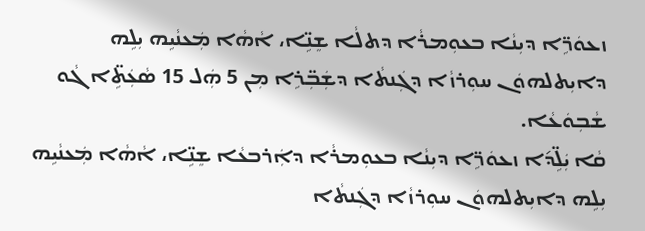ܙܥܘܿܪܹ̈ܐ ܕܝܼܢܵܐ ܒܥܘܼܡܪܵܐ ܕܬܠܵܐ ܫܸܢܹ̈ܐ، ܐܵܗܵܐ ܡܲܥܢܵܝܹܗ ܝܼܠܹܗ ܕܐܝܼܬܠܗܘܿܢ ܚܘܼܪܙܵܐ ܕܓܲܢܬܵܐ ܕܫܲܒܼ̈ܪܹܐ ܡܼܢ 5 ܗܲܠ 15 ܣܵܥܲܬܹ̈ܐ ܓܵܘ ܫܵܒܼܘܿܥܵܐ.
ܩܵܐ ܝܲܠܹ̈ܕ݇ܐ ܙܥܘܿܪܹ̈ܐ ܕܝܼܢܵܐ ܒܥܘܼܡܪܵܐ ܕܐܲܪܒܥܵܐ ܫܸܢܹ̈ܐ، ܐܵܗܵܐ ܡܲܥܢܵܝܹܗ ܝܼܠܹܗ ܕܐܝܼܬܠܗܘܿܢ ܚܘܼܪܙܵܐ ܕܓܲܢܬܵܐ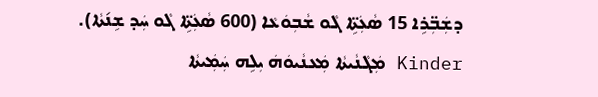ܕܫܲܒܼ̈ܪܹܐ 15 ܣܵܥܲܬܹ̈ܐ ܓܵܘ ܫܵܒܼܘܿܥܵܐ (600 ܣܵܥܲܬܹ̈ܐ ܓܵܘ ܚܲܕ ܫܹܢ݇ܬܵܐ).
Kinder ܡܲܓܵܢܵܝܬܵܐ ܡܲܥܢܵܝܘܿܗܿ ܝܼܠܹܗ ܚܲܡܲܝܬܵܐ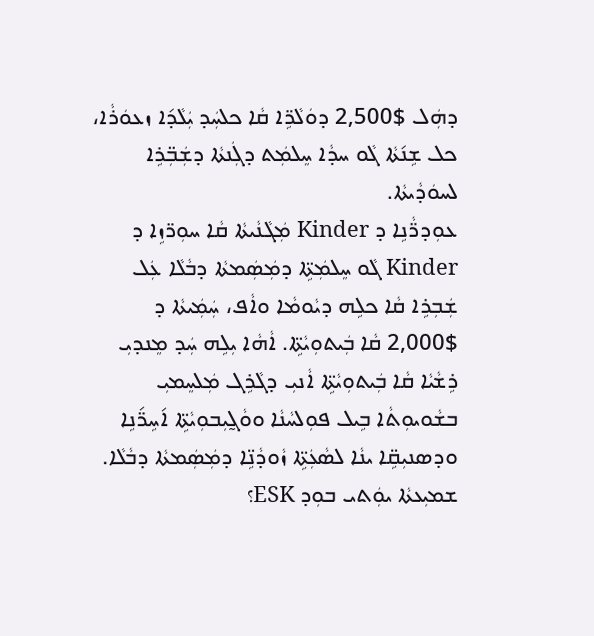ܕܗܲܠ $2,500 ܕܘܿܠܵܪܹ̈ܐ ܩܵܐ ܟܠܚܲܕ ܝܲܠܵܕ݇ܐ ܙܥܘܿܪܵܐ، ܟܠ ܫܹܢ݇ܬܵܐ ܓܵܘ ܚܕܵܐ ܚܸܠܡܲܬ ܕܓܲܢܬܵܐ ܕܫܲܒܼ̈ܪܹܐ ܠܚܘܿܕܵܝܬܵܐ.
ܥܘܼܕܪ̈ܵܢܹܐ ܕ Kinder ܡܲܓܵܢܵܝܬܵܐ ܩܵܐ ܚܘܼܪ̈ܙܹܐ ܕ Kinder ܓܵܘ ܚܸܠܡܲܬܹ̈ܐ ܕܡܲܣܲܡܬܵܐ ܕܒܵܠܵܐ ܥܲܠ ܫܲܒܼܪܹܐ ܩܵܐ ܟܠܹܗ ܕܝܵܘܡܵܐ ܘܐܵܦ، ܚܲܡܲܝܬܵܐ ܕ $2,000 ܩܵܐ ܒܲܝܬܘܼܝܵܬܹ̈ܐ. ܐܵܗܵܐ ܝܼܠܹܗ ܚܲܕ ܡܸܢܕܝܼ ܪܹܫܵܝܵܐ ܩܵܐ ܒܲܝܬܘܼܝܵܬܹ̈ܐ ܐܵܢܝܼ ܕܓܵܪܹܓ ܡܲܠܚܸܡܝܼ ܒܫܵܘܝܘܼܬܵܐ ܒܹܝܠ ܦܘܼܠܚܵܢܵܐ ܘܘܵܓ̰ܝܼܒܘܼܝܵܬܹ̈ܐ ܐ݇ܚܹܪ̈݇ܢܹܐ ܘܕܣܢܝܼܩܹ̈ܐ ܝܢܵܐ ܠܣܵܥܲܬܹ̈ܐ ܙܵܘܕܵܢܹ̈ܐ ܕܡܲܣܲܡܬܵܐ ܕܒܵܠܵܐ.
ܫܡܝܼܥܬܵܐ ܝܘܲܬܝ ܒܘܼܕ ESK؟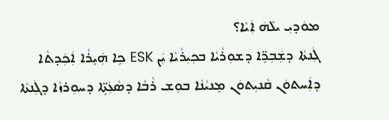ܡܘܿܕܝܼ ܝܠܵܗܿ ܐܲܝܵܐ؟
ܓܲܢܬܵܐ ܕܫܲܒܼܪܹ̈ܐ ܕܫܘܼܪܵܝܵܐ ܒܟܼܝܼܪܵܝܵܐ ܝܲܢ ESK ܟܹܐ ܗܲܝܸܪܵܐ ܐܲܟܲܕܬܵܐ ܕܐܲܚܬܘܿܢ ܩܵܢܝܼܬܘܿܢ ܡܸܢܝܵܢܵܐ ܒܘܼܫ ܪܵܒܵܐ ܕܣܵܥܲܬܹ̈ܐ ܕܚܘܼܪܙܵܐ ܕܓܲܢܬܵܐ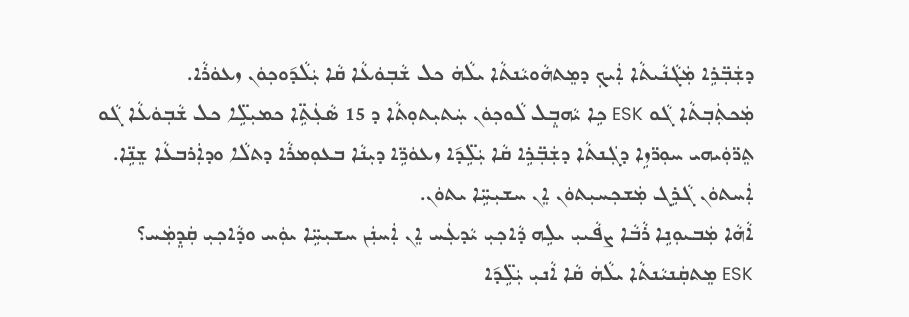ܕܫܲܒܼ̈ܪܹܐ ܡܲܓܵܢܵܝܬܵܐ ܐܲܝܟܼ ܕܡܸܬܗܵܘܝܵܢܬܵܐ ܝܠܵܗܿ ܟܠ ܫܵܒܼܘܿܥܵܐ ܩܵܐ ܝܲܠܵܕ݇ܘܟܼܘܿܢ ܙܥܘܿܪܵܐ.
ܡܲܟܬܲܒܼܬܵܐ ܓܵܘ ESK ܟܹܐ ܝܵܗܒܼܸܠ ܠܵܘܟܼܘܿܢ ܚܲܬܝܼܬܘܼܬܵܐ ܕ 15 ܣܵܥܲܬܹ̈ܐ ܟܡܝܼܠܹ̈ܐ ܟܠ ܫܵܒܼܘܿܥܵܐ ܓܵܘ ܬܸܪ̈ܘܲܝܗܝ ܚܘܼܪ̈ܙܹܐ ܕܓܲܢܬܵܐ ܕܫܲܒܼ̈ܪܹܐ ܩܵܐ ܝܲܠܹ̈ܕ݇ܐ ܙܥܘܿܪܹ̈ܐ ܕܝܼܢܵܐ ܒܥܘܼܡܪܵܐ ܕܬܠܵܐ ܘܕܐܲܪܒܥܵܐ ܫܸܢܹ̈ܐ.
ܐܲܚܬܘܿܢ ܓܵܪܹܓ ܡܲܫܟܼܚܝܼܬܘܿܢ ܐܸܢ ܚܫܝܼܚܹ̈ܐ ܝܬܘܿܢ.
ܐܵܗܵܐ ܡܲܒܝܘܼܢܹܐ ܪܵܒܵܐ ܨܦܵܝܝܼ ܝܠܹܗ ܕܵܐܟܼܝܼ ܝܵܕܥܲܚ ܐܸܢ ܐܲܚܢܲܢ ܚܫܝܼܚܹ̈ܐ ܝܘܲܚ ܘܕܵܐܟܼܝܼ ܩܲܕܸܡܲܚ؟
ESK ܡܸܬܩܲܢܝܵܢܬܵܐ ܝܠܵܗܿ ܩܵܐ ܐܵܢܝܼ ܝܲܠܹ̈ܕ݇ܐ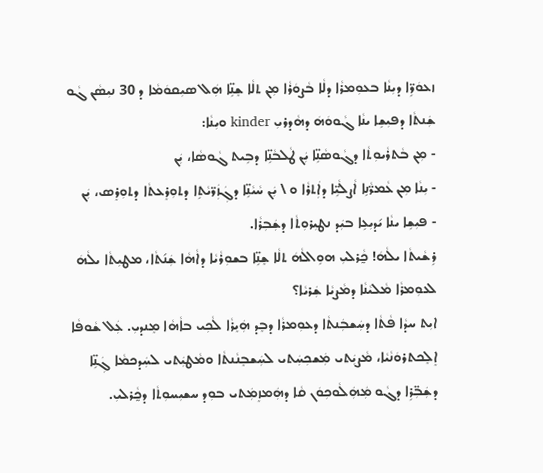ܙܥܘܿܪܹ̈ܐ ܕܝܼܢܵܐ ܒܥܘܼܡܪܵܐ ܕܠܵܐ ܒܵܨܘܿܪܵܐ ܡܼܢ ܬܠܵܐ ܫܸܢܹ̈ܐ ܗܲܠ ܣܝܼܩܘܿܡܵܐ ܕ 30 ܢܝܼܣܵܢ ܓܵܘ ܫܲܢܬܵܐ ܕܦܝܼܫܹܐ ܝܢܵܐ ܓܵܘܘܿܗܿ ܕܗܵܕܪܝܼ kinder ܘܝܼܢܵܐ:
- ܡܼܢ ܒܵܬܪܵܝܘܼܬܵܐ ܕܓܵܘܣܵܢܹ̈ܐ ܝܲܢ ܛܵܠܒܵܢܹ̈ܐ ܕܒܹܝܬ ܓܵܘܣܵܐ، ܝܲܢ
- ܝܼܢܵܐ ܡܼܢ ܥܵܡܪ̈ܵܢܹܐ ܐܵܨܠܵܝܹ̈ܐ ܕܐܲܬܪܵܐ ܘ \ ܝܲܢ ܚܵܝܵܢܹ̈ܐ ܕܓܲܙܲܪ̈ܝܵܬܹܐ ܕܬܘܼܪܸܥܬܵܐ ܕܬܘܼܪܸܣ، ܝܲܢ
- ܦܝܼܫܹܐ ܝܢܵܐ ܝ݇ܕܝܼܥܹܐ ܒܝܲܕ ܢܛܝܼܪܘܼܬܵܐ ܕܫܲܒܼܪܵܐ.
ܪܹܫܵܝܬܵܐ ܝܠܵܗܿ! ܟ̰ܵܪܠܝܼ ܗܘܹܐܠܵܗܿ ܬܠܵܐ ܫܸܢܹ̈ܐ ܒܫܘܼܪܵܝܵܐ ܕܐܵܗܵܐ ܫܲܢ݇ܬܵܐ، ܡܛܝܼܬܵܐ ܝܠܵܗܿ ܠܥܘܼܡܪܵܐ ܡܵܠܝܵܢܵܐ ܕܡܵܨܝܵܐ ܫܲܪܝܵܐ؟
ܐܝܼܬ ܚܕܵܐ ܦܵܬܵܐ ܕܚܲܫܒܲܢܬܵܐ ܕܥܘܼܡܪܵܐ ܕܒܸܕ ܗܲܝܸܪܵܐ ܠܵܟܼܝ ܒܐܵܗܵܐ ܡܸܢܕܝܼ. ܥܲܠ ܫܵܘܦܵܐ ܐܸܠܸܟܬܪܘܿܢܵܝܵܐ، ܡܵܨܝܲܬܝ ܡܲܫܟܼܚܲܬܝ ܠܚܲܫܒܸܢܵܢܬܵܐ ܘܡܵܛܝܲܬܝ ܠܚܲܕܟܡܵܐ ܓܲܢܹ̈ܐ ܕܫܲܒܼ̈ܪܹܐ ܕܓܵܘ ܡܲܗܲܠܵܘܟܼܘܿܢ ܩܵܐ ܕܗܲܡܙܸܡܲܬܝ ܒܘܼܕ ܚܫܝܼܚܘܼܬܵܐ ܕܟ̰ܵܪܠܝܼ.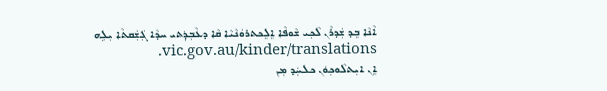ܐܵܢܵܐ ܒܸܕ ܫܲܕܪܵܢ ܠܵܟܼܝ ܫܵܘܦܵܐ ܐܸܠܸܟܬܪܘܿܢܵܝܵܐ ܩܵܐ ܕܥܵܒܼܕܲܬܝ ܚܕܵܐ ܓܲܫܲܩܬܵܐ ܝܼܠܹܗ vic.gov.au/kinder/translations.
ܐܸܢ ܐܝܼܬܠܵܘܟܼܘܿܢ ܟܠܚܲܕ ܡܼܢ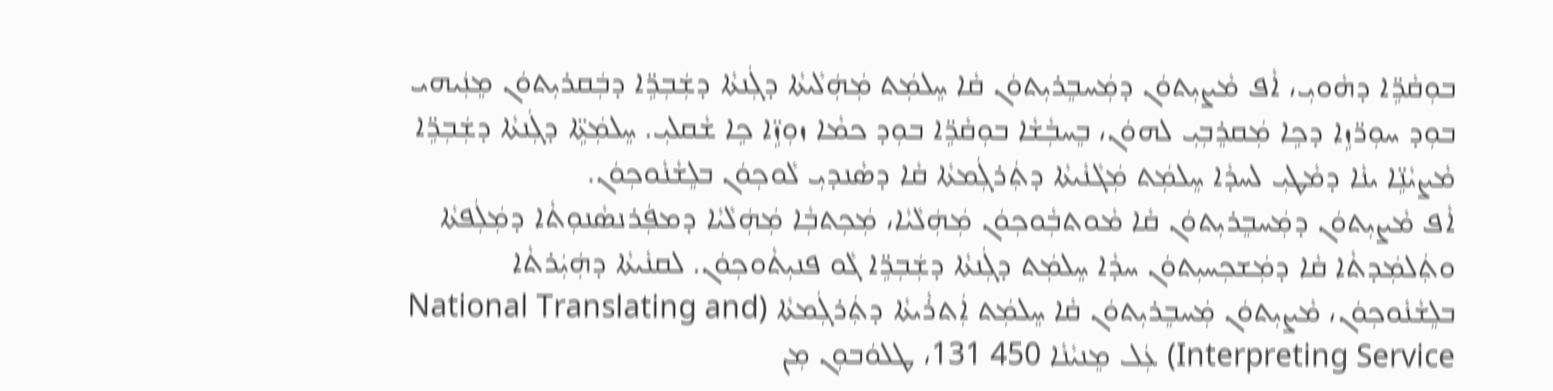ܒܘܼܩܵܪܹ̈ܐ ܕܗܵܘܝܼ، ܐܵܦ ܡܵܨܝܼܬܘܿܢ ܕܡܲܚܒܸܪܝܼܬܘܿܢ ܩܵܐ ܚܸܠܡܲܬ ܡܲܗܲܠܵܝܬܵܐ ܕܓܲܢܬܵܐ ܕܫܲܒܼܪܹ̈ܐ ܕܒܲܩܪܝܼܬܘܿܢ ܡܸܢܲܝܗܝ ܒܘܼܕ ܚܘܼܪ̈ܙܹܐ ܕܟܹܐ ܡܲܩܪܸܒܼܝܼ ܠܗܘܿܢ، ܒܸܚܒܼܵܫܵܐ ܒܘܼܩܵܪܹ̈ܐ ܒܘܼܕ ܟܡܵܐ ܙܘܼܙܹ̈ܐ ܟܹܐ ܫܵܩܠܝܼ. ܚܸܠܡܲܬܹ̈ܐ ܕܓܲܢܬܵܐ ܕܫܲܒܼܪܹ̈ܐ ܡܵܨܝܵܢܹ̈ܐ ܝܢܵܐ ܕܡܵܛܝܼ ܠܚܕܵܐ ܚܸܠܡܲܬ ܡܲܓܵܢܵܝܬܵܐ ܕܬܲܪܓܲܡܬܵܐ ܩܵܐ ܕܣܵܢܕܝܼ ܠܵܘܟܼܘܿܢ ܒܠܸܫܵܢܵܘܟܼܘܿܢ.
ܐܵܦ ܡܵܨܝܼܬܘܿܢ ܕܡܲܚܒܸܪܝܼܬܘܿܢ ܩܵܐ ܡܵܘܬܒܼܵܘܟܼܘܿܢ ܡܲܗܲܠܵܝܵܐ، ܡܲܟܼܬܒܼܵܐ ܡܲܗܲܠܵܝܵܐ ܕܡܦܲܪܢܣܵܢܘܼܬܵܐ ܕܡܲܠܲܦܬܵܐ ܘܬܲܠܡܲܕܬܵܐ ܩܵܐ ܕܡܲܫܟܼܚܝܼܬܘܿܢ ܚܕܵܐ ܚܸܠܡܲܬ ܕܓܲܢܬܵܐ ܕܫܲܒܼܪܹ̈ܐ ܓܵܘ ܦܢܝܼܬܵܘܟܼܘܿܢ. ܠܩܢܵܝܬܵܐ ܕܗܲܝܲܪܬܵܐ ܒܠܸܫܵܢܵܘܟܼܘܿܢ، ܡܵܨܝܼܬܘܿܢ ܡܲܚܒܸܪܝܼܬܘܿܢ ܩܵܐ ܚܸܠܡܲܬ ܐܲܬܪܵܝܬܵܐ ܕܬܲܪܓܲܡܬܵܐ (National Translating and Interpreting Service) ܥܲܠ ܡܸܢܝܵܢܵܐ 450 131، ܛܠܘܿܒܘܼܢ ܡܼܢ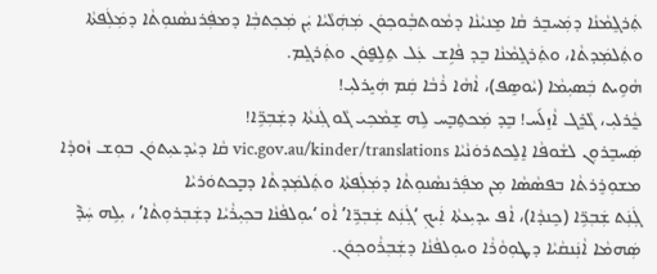ܬܲܪܓܸܡܵܢܵܐ ܕܡܲܚܒܸܪ ܩܵܐ ܡܸܢܝܵܢܵܐ ܕܡܵܘܬܒܼܵܘܟܼܘܿܢ ܡܲܗܲܠܵܝܵܐ ܝܲܢ ܡܲܟܼܬܒܼܵܐ ܕܡܦܲܪܢܣܵܢܘܼܬܵܐ ܕܡܲܠܲܦܬܵܐ ܘܬܲܠܡܲܕܬܵܐ، ܘܬܲܪܓܸܡܵܢܵܐ ܒܸܕ ܦܵܐܹܫ ܥܲܠ ܬܹܠܹܦ̮ܘܿܢ ܘܬܲܪܓܸܡ.
ܗܵܘܹܝܬ ܒܲܣܝܼܡܵܐ (ܝܵܘܤܸܦ)، ܐܵܗܵܐ ܪܵܒܵܐ ܩܲܡ ܗܲܝܸܪܠܝܼ!
ܟ̰ܵܪܠܝܼ، ܓܵܪܸܓ ܐܵܙܸܠ݇ܚ! ܒܸܕ ܡܲܟܬܸܒܼܸܚ ܠܹܗ ܫܸܡܵܟܼܝ ܓܵܘ ܓܲܢܬܵܐ ܕܫܲܒܼܪܹ̈ܐ!
ܣܲܚܒܸܪܘܼܢ ܠܫܵܘܦܵܐ ܐܸܠܸܟܬܪܘܿܢܵܝܵܐ vic.gov.au/kinder/translations ܩܵܐ ܕܝܵܕܥܝܼܬܘܿܢ ܒܘܼܫ ܙܵܘܕܵܐ
ܡܫܘܼܪܸܪܬܵܐ ܒܦܣܵܣܵܐ ܡܼܢ ܡܦܲܪܢܣܵܢܘܼܬܵܐ ܕܡܲܠܲܦܬܵܐ ܘܬܲܠܡܲܕܬܵܐ ܕܒܼܸܟܬܘܿܪܝܵܐ
ܓܲܢܲܬ ܫܲܒ݂ܖܹ̈ܐ (ܟܸܢܕܵܐ)، ܐܵܦ ܝܕܝܼܥܬܵܐ ܐܲܝܟ݂ ‘ܓܲܢܲܬ ܫܲܒ݂ܖܹ̈ܐ’ ܐܵܘ ‘ܝܘܼܠܦܵܢܵܐ ܒܟ݂ܝܼܪܵܝܵܐ ܕܫܲܒ݂ܪܘܼܬܵܐ’ ، ܝܼܠܹܗ ܚܲܕ݉ ܣܲܗܡܵܐ ܐܵܢܲܢܩܵܝܵܐ ܕܛܘܼܘܵܪܵܐ ܘܝܘܼܠܦܵܢܵܐ ܕܫܲܒ݂ܪܵܘܟ݂ܘܿܢ.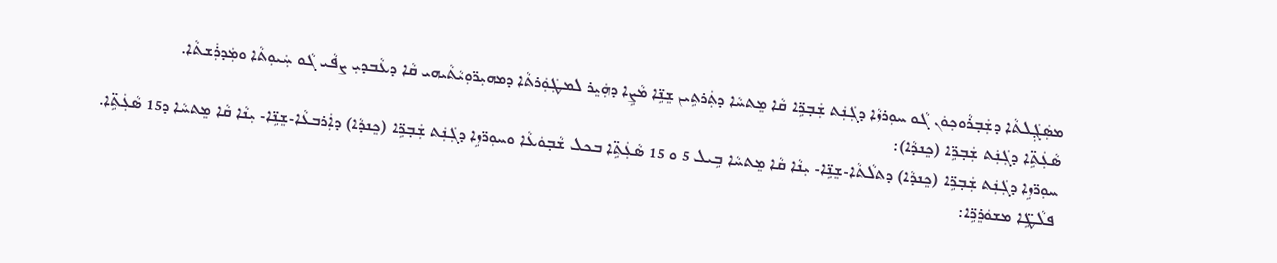ܡܣܲܓ݂ܲܠܬܵܐ ܕܫܲܒ݂ܪܵܘܟ݂ܘܿܢ ܓܵܘ ܚܘܼܪܙܵܐ ܕܓܲܢܲܬ ܫܲܒ݂ܖܹ̈ܐ ܩܵܐ ܡܸܬܚܵܐ ܕܬܲܪܬܹܝܢ ܫܸܢܹ̈ܐ ܡܵܨܹܐ ܕܗܲܝܸܪ ܠܡܛܲܘܲܪܬܵܐ ܕܡܗܝܼܖ̈ܘܼܝܵܬܵܝܗܝ ܩܵܐ ܕܥܵܒܕܝܼ ܨܦܵܝ ܓܵܘ ܚܲܝܘܼܬܵܐ ܘܡܲܕܪܲܫܬܵܐ.
ܣܵܥܲܬܹ̈ܐ ܕܓܲܢܲܬ ܫܲܒ݂ܖܹ̈ܐ (ܟܸܢܕܵܐ):
ܚܘܼܖ̈ܙܹܐ ܕܓܲܢܲܬ ܫܲܒ݂ܖܹ̈ܐ (ܟܸܢܕܵܐ) ܕܬܠܵܬܵܐ-ܫܸܢܹ̈ܐ- ܝܼܢܵܐ ܩܵܐ ܡܸܬܚܵܐ ܒܹܝܠ 5 ܘ 15 ܣܵܥܲܬܹ̈ܐ ܒܟܠ ܫܵܒ݂ܘܿܥܵܐ ܘܚܘܼܖ̈ܙܹܐ ܕܓܲܢܲܬ ܫܲܒ݂ܖܹ̈ܐ (ܟܸܢܕܵܐ) ܕܐܲܪܒܥܵܐ-ܫܸܢܹ̈ܐ- ܝܼܢܵܐ ܩܵܐ ܡܸܬܚܵܐ ܕ15 ܣܵܥܲܬܹ̈ܐ.
ܦܠܵܛܹ̈ܐ ܡܫܘܿܪܸܖܹ̈ܐ: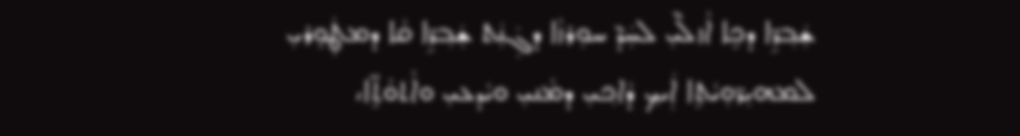ܫܲܒ݂ܖܹ̈ܐ ܕܟܹܐ ܐܵܙܠ݉ܝܼ ܠܚܲܕ݉ ܚܘܼܪܙܵܐ ܕܓܲܢܲܬ ܫܲܒ݂ܖܹ̈ܐ ܩܵܐ ܕܡܛܲܘܸܪܝܼ ܠܡܗܝܼܖ̈ܘܼܝܵܬܹܐ ܐܲܝܟ݂ ܕܵܐܟ݂ܝܼ ܕܡܵܢܝܼ ܘܝܵܕܥܝܼ ܘܐܵܬܘܵܬܹ̈ܐ،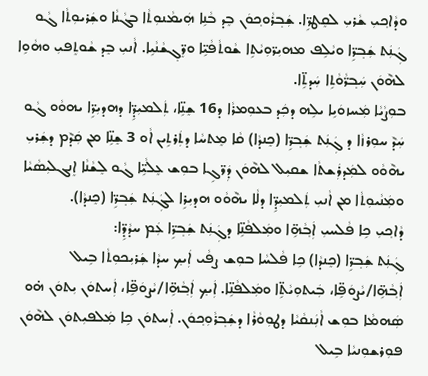ܘܕܵܐܟ݂ܝܼ ܫܵܪܝܼ ܠܩܸܛܖܹ̈ܐ. ܫܲܒ݂ܪܵܘܟ݂ܘܿܢ ܒܸܕ ܒܵܢܹܐ ܗܲܝܡܵܢܘܼܬܵܐ ܒܓܵܢܵܐ ܘܫܲܪܝܘܼܬܵܐ ܓܵܘ ܓܲܢܲܬ ܫܲܒ݂ܖܹ̈ܐ ܘܝܵܠܹܦ ܡܗܝܼܖ̈ܘܼܝܵܬܹܐ ܫܵܘܬܵܦܵܝܹ̈ܐ ܘܖܸ̈ܓ݂ܫܵܢܵܝܹܐ. ܐܵܢܝܼ ܒܸܕ ܫܵܘܬܸܦܝܼ ܘܗܵܘܹܐ ܠܗ݉ܘܿܢ ܚܲܒ݂ܖ̈ܵܘܵܬܹܐ ܚܲܕܬܹ̈ܐ.
ܒܘܼܨܵܝܵܐ ܡܲܚܙܘܿܝܹܐ ܝܠܹܗ ܕܟܲܕ ܒܥܘܼܡܪܵܐ ܕ16 ܫܸܢܹ̈ܐ، ܬܲܠܡܝܼܕܹ̈ܐ ܕܗܕܝܼܖܹ̈ܐ ܝܗܘܵܘ ܓܵܘ ܚܲܕ݉ ܚܘܼܪܙܵܐ ܕ ܓܲܢܲܬ ܫܲܒ݂ܖܹ̈ܐ (ܟܸܢܕܵܐ) ܩܵܐ ܡܸܬܚܵܐ ܕܬܲܪܬܹܝܢ ܐܵܘ 3 ܫܸܢܹ̈ܐ ܡ݂ܢ ܩܲܕ݉ܡ ܕܫܲܪܝܼ ܝܗ݉ܘܵܘ ܠܡܲܕܪܲܫܬܵܐ ܫܩܝܼܠ ܠܗ݉ܘܿܢ ܕܲܖ̈ܓܹܐ ܒܘܼܫ ܥܸܠܵܝܹ̈ܐ ܓܵܘ ܠܸܫܵܢܵܐ ܐܸܢܓܠܝܼܣܵܝܵܐ ܘܡܲܢܵܝܘܼܬܵܐ ܡ݂ܢ ܐܵܢܝܼ ܬܲܠܡܝܼܕܹ̈ܐ ܕܠܵܐ ܝܗ݉ܘܵܘ ܗܕܝܼܪܹܐ ܠܓܲܢܲܬ ܫܲܒ݂ܖܹ̈ܐ (ܟܸܢܕܵܐ).
ܕܵܐܟ݂ܝܼ ܟܹܐ ܦܵܠܚܝܼ ܐܲܒ݂ܵܗܹ̈ܐ ܘܡܲܠܦܵܢܹ̈ܐ ܕܓܲܢܲܬ ܫܲܒ݂ܖܹ̈ܐ ܥܲܡ ܚܕܵܕܹ̈ܐ:
ܓܲܢܲܬ ܫܲܒ݂ܖܹ̈ܐ (ܟܸܢܕܵܐ) ܟܹܐ ܦܵܠܚܵܐ ܒܘܼܫ ܨܦܵܝ ܐܲܝܟ݂ ܚܕܵܐ ܫܲܪܝܼܟܘܼܬܵܐ ܒܹܝܠ ܐܲܒ݂ܵܗܹ̈ܐ/ܝܵܨܘܿܦܹ̈ܐ، ܒܲܝܬܘܼܝܵܬܹ̈ܐ ܘܡܲܠܦܵܢܹ̈ܐ. ܐܲܝܟ݂ ܐܲܒ݂ܵܗܹ̈ܐ/ܝܵܨܘܿܦܹ̈ܐ، ܐܲܚܬܘܿܢ ܝܼܬܘܿܢ ܗ̇ܘ ܣܲܗܡܵܐ ܒܘܼܫ ܐܵܢܲܢܩܵܝܵܐ ܕܛܘܼܘܵܪܵܐ ܕܫܲܒ݂ܪܵܘܼܟ݂ܘܿܢ. ܐܲܚܬܘܿܢ ܟܹܐ ܡܲܠܦܝܼܬܘܿܢ ܠܗ݉ܘܿܢ ܦܘܼܪܫܘܼܢܝܵܐ ܒܹܝܠ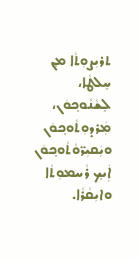ܬܪܝܼܨܘܼܬܵܐ ܡ݂ܢ ܚܸܠܛܵܐ، ܠܸܫܵܢܵܘܟ݂ܘܿܢ، ܡܲܪܕܘܼܬܵܘܟ݂ܘܿܢ ܘܝܲܩܝܼܖ̈ܘܵܬܵܘܟ݂ܘܿܢ ܐܲܝܟ݂ ܪܵܚܡܘܼܬܵܐ ܘܐܝܼܩܵܪܵܐ.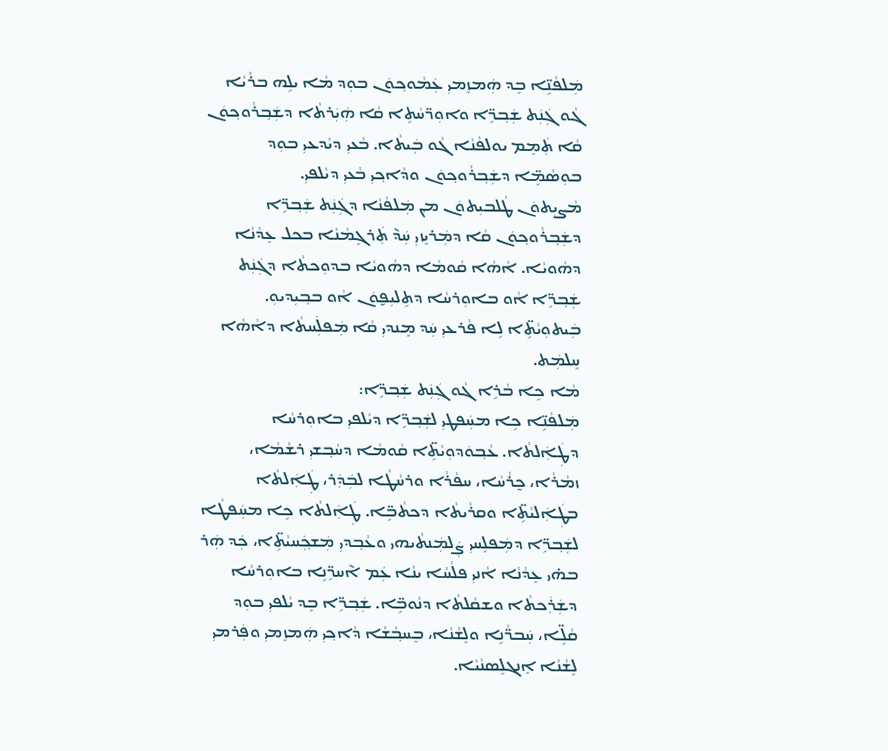ܡܲܠܦܵܢܹ̈ܐ ܒܸܕ ܗܲܡܙܸܡܝܼ ܥܲܡܵܘܟ݂ܘܿܢ ܒܘܼܕ ܡܵܐ ܝܠܹܗ ܒܪܵܝܵܐ ܓܵܘ ܓܲܢܲܬ ܫܲܒ݂ܖܹ̈ܐ ܘܐܘܼܖ̈ܚܵܬܹܐ ܩܵܐ ܗܲܝܲܪܬܵܐ ܕܫܲܒ݂ܪܵܘܟ݂ܘܿܢ ܩܵܐ ܬܲܡܸܡ ܝܘܠܦܵܢܵܐ ܓܵܘ ܒܲܝܬܵܐ. ܒܵܥܝܼ ܕܝܵܕܥܝܼ ܒܘܼܕ ܒܘܼܣܵܡܹ̈ܐ ܕܫܲܒ݂ܪܵܘܟ݂ܘܿܢ ܘܕܵܐܟ݂ܝܼ ܒܵܥܝܼ ܕܝܵܠܦܝܼ.
ܡܵܨܝܼܬܘܿܢ ܛܵܠܒܝܼܬܘܿܢ ܡ݂ܢ ܡܲܠܦܵܢܵܐ ܕܓܲܢܲܬ ܫܲܒ݂ܖܹ̈ܐ ܕܫܲܒ݂ܪܵܘܟ݂ܘܿܢ ܩܵܐ ܕܡܲܪܝܸܙܝܼ ܚܲܕ݉ ܬܲܪܓܸܡܵܢܵܐ ܒܟܠ ܥܸܕܵܢܵܐ ܕܗܵܘܝܵܐ. ܐܵܗܵܐ ܩܵܘܡܵܐ ܕܗܵܘܝܵܐ ܒܕܘܼܟܬܵܐ ܕܓܲܢܲܬ ܫܲܒ݂ܖܹ̈ܐ ܐܵܘ ܒܐܘܼܪܚܵܐ ܕܬܹܠܝܼܦ̮ܘܿܢ ܐܵܘ ܒܒ݂ܝܼܕܝܘܼ. ܒܲܝܬܘܼܝܵܬܹ̈ܐ ܠܹܐ ܦܵܪܥܝܼ ܚܲܕ ܡܸܢܕܝܼ ܩܵܐ ܡܲܦܠܲܚܬܵܐ ܕܐܵܗܵܐ ܚܸܠܡܲܬ.
ܡܵܐ ܟܹܐ ܒܵܪܹܐ ܓܵܘ ܓܲܢܲܬ ܫܲܒ݂ܖܹ̈ܐ:
ܡܲܠܦܵܢܹ̈ܐ ܟܹܐ ܡܚܲܦܛܝܼ ܠܫܲܒ݂ܖܹ̈ܐ ܕܝܵܠܦܝܼ ܒܐܘܼܪܚܵܐ ܕܛܲܐܲܠܬܵܐ. ܥܵܒ݂ܘܿܕܘܼܝܵܬܹ̈ܐ ܩܵܘܡܵܐ ܕܚܵܒ݂ܫܝܼ ܪܫܵܡܵܐ، ܙܡܵܪܵܐ، ܟ̰ܪܵܚܵܐ، ܚܦܵܪܵܐ ܘܪܚܵܛܵܐ ܠܒܲܕܲܪ، ܛܲܐܲܠܬܵܐ ܒܛܲܐܲܠܝܵܬܹ̈ܐ ܘܩܪܵܝܬܵܐ ܕܟܬܵܒܹ̈ܐ. ܛܲܐܲܠܬܵܐ ܟܹܐ ܡܚܲܦܛܵܐ ܠܫܲܒ݂ܖܹ̈ܐ ܕܡܲܦܠܸܚܝܼ ܨܲܠܡܲܢܬܵܝܗܝ ܘܥܵܒ݂ܕܝܼ ܡܲܫܟ݂ܲܚܝܵܬܹ̈ܐ، ܟܲܕ ܗܲܪ ܒܗ̇ܝ ܥܸܕܵܢܵܐ ܐܵܢܝܼ ܦܠܵܚܵܐ ܝܢܵܐ ܥܲܡ ܐ݉ܚܖܹ̈ܢܹܐ ܒܐܘܼܪܚܵܐ ܕܫܲܪܲܟܬܵܐ ܘܫܩܵܠܬܵܐ ܕܢܵܘܒܹ̈ܐ. ܫܲܒ݂ܖܹ̈ܐ ܒܸܕ ܝܵܠܦܝܼ ܒܘܼܕ ܩܵܠܹ̈ܐ، ܚܲܒܖ̈ܵܢܹܐ ܘܠܸܫܵܢܵܐ، ܒܸܚܒ݂ܵܫܵܐ ܕܵܐܟ݂ܝܼ ܗܲܡܙܸܡܝܼ ܘܦܲܪܡܝܼ ܠܸܫܵܢܵܐ ܐܸܢܓܠܸܣܢܵܝܵܐ.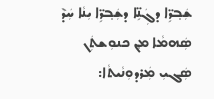ܫܲܒ݂ܖܹ̈ܐ ܕܓܲܢܹ̈ܐ ܕܫܲܒ݂ܖܹ̈ܐ ܝܼܢܵܐ ܚܲܕ݉ ܣܲܗܡܵܐ ܡ݂ܢ ܟܢܘܼܫܬܲܢ ܣܲܓܝܼ ܡܲܪܕܘܼܢܵܝܬܵܐ: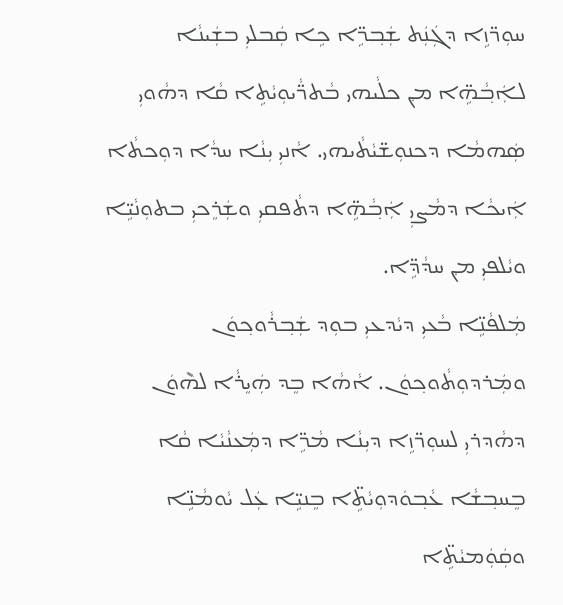ܚܘܼܖ̈ܙܹܐ ܕܓܲܢܲܬ ܫܲܒ݂ܖܹ̈ܐ ܟܹܐ ܩܲܒܠܝܼ ܒܫܲܝܢܵܐ ܠܐܲܒ݂ܵܗܹ̈ܐ ܡ݂ܢ ܟܠܵܝܗܝ ܒܵܬܖ̈ܵܝܘܼܝܵܬܹܐ ܩܵܐ ܕܗܵܘܝܼ ܣܲܗܡܵܐ ܕܟܢܘܼܫ̈ܝܵܬܵܝܗܝ. ܐܵܢܝܼ ܝܼܢܵܐ ܚܕܵܐ ܕܘܼܟܬܵܐ ܐܲܝܟܵܐ ܕܡܵܨܝܼ ܐܲܒ݂ܵܗܹ̈ܐ ܕܬܵܦܩܝܼ ܘܫܲܪܸܟܝܼ ܒܬܘܼܢܵܝܹ̈ܐ ܘܝܵܠܦܝܼ ܡ݂ܢ ܚܕܵܕܹ̈ܐ.
ܡܲܠܦܵܢܹ̈ܐ ܒܵܥܝܼ ܕܝܵܕܥܝܼ ܒܘܼܕ ܫܲܒ݂ܪܵܘܟ݂ܘܿܢ ܘܡܲܪܕܘܼܬܵܘܟ݂ܘܿܢ. ܐܵܗܵܐ ܒܸܕ ܗܲܝܸܪܵܐ ܠܗ݉ܘܿܢ ܕܗܵܕܪܝܼ ܠܚܘܼܖ̈ܙܹܐ ܕܝܼܢܵܐ ܡܵܖܹ̈ܐ ܕܡܲܥܢܵܝܵܐ ܩܵܐ ܒܸܚܒ݂ܫܵܐ ܥܵܒ݂ܘܿܕܘܼܝܵܬܹ̈ܐ ܒܸܢܝܹ̈ܐ ܥܲܠ ܝܵܘܡܵܢܹ̈ܐ ܘܩܲܘܲܡܝܵܬܹ̈ܐ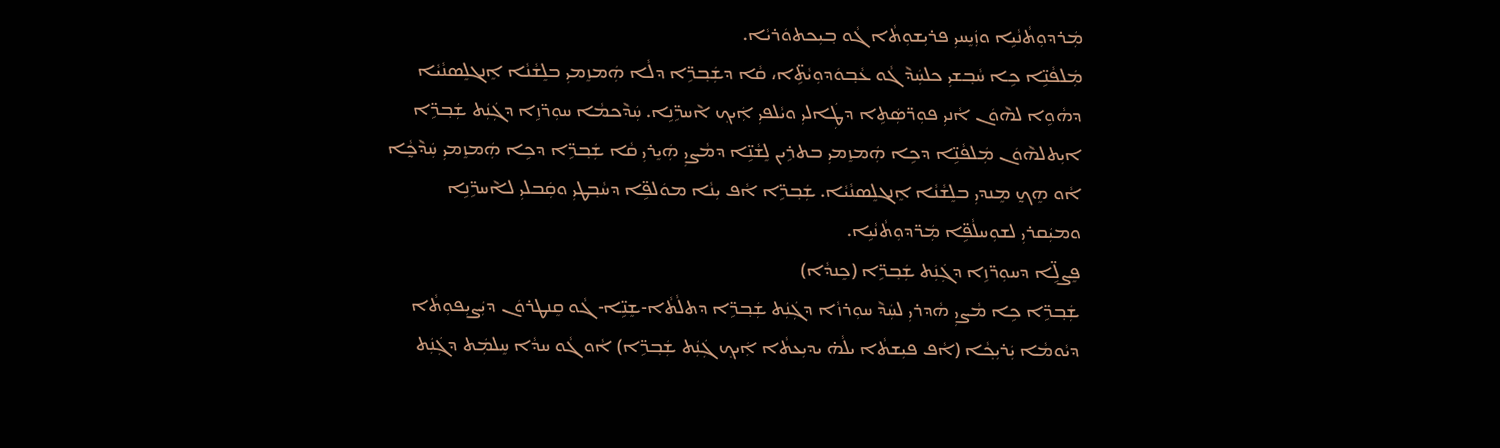ܡܲܪܕܘܼܬܵܢܵܝܹܐ ܘܙܲܝܸܚܝܼ ܦܪܝܼܫܘܼܬܵܐ ܓܵܘ ܒ݂ܝܼܟܬܘܿܪܝܵܐ.
ܡܲܠܦܵܢܹ̈ܐ ܟܹܐ ܚܵܒ݂ܫܝܼ ܟܠܚܲܕ݉ ܓܵܘ ܥܵܒ݂ܘܿܕܘܼܝܵܬܹ̈ܐ، ܩܵܐ ܕܫܲܒ݂ܖܹ̈ܐ ܕܠܵܐ ܗܲܡܙܸܡܝܼ ܒܠܸܫܵܢܵܐ ܐܸܢܓܠܸܣܢܵܝܵܐ ܕܗܵܘܹܐ ܠܗ݉ܘܿܢ ܐܵܢܝܼ ܦܘܼܖ̈ܣܲܬܹܐ ܕܛܲܐܠܝܼ ܘܝܵܠܦܝܼ ܐܲܝܟ݂ ܐ݉ܚܖܹ̈ܢܹܐ. ܚܲܕ݉ܟܡܵܐ ܚܘܼܖ̈ܙܹܐ ܕܓܲܢܲܬ ܫܲܒ݂ܖܹ̈ܐ ܐܝܼܬܠܗ݉ܘܿܢ ܡܲܠܦܵܢܹ̈ܐ ܕܟܹܐ ܗܲܡܙܸܡܝܼ ܒܬܪܹܝܢ ܠܸܫܵܢܹ̈ܐ ܕܡܵܨܝܼ ܗܲܝܸܪܝܼ ܩܵܐ ܫܲܒ݂ܖܹ̈ܐ ܕܟܹܐ ܗܲܡܙܸܡܝܼ ܚܲܕ݉ܟ̰ܵܐ ܐܵܘ ܗܸܟ̰ ܡܸܢܕܝܼ ܒܠܸܫܵܢܵܐ ܐܸܢܓܠܸܣܢܵܝܵܐ. ܫܲܒ݂ܖܹ̈ܐ ܐܵܦ ܝܼܢܵܐ ܡܘܿܠܦܹ̈ܐ ܕܚܵܒ݂ܛܝܼ ܘܩܲܒܠܝܼ ܠܐ݉ܚܖܹ̈ܢܹܐ ܘܡܝܲܩܪܝܼ ܠܫܘܼܚܠܵܦܹ̈ܐ ܡܲܖ̈ܕܘܼܬܵܢܵܝܹܐ.
ܦܸܨܠܹ̈ܐ ܕܚܘܼܖ̈ܙܹܐ ܕܓܲܢܲܬ ܫܲܒ݂ܖܹ̈ܐ (ܟܸܢܕܵܐ)
ܫܲܒ݂ܖܹ̈ܐ ܟܹܐ ܡܵܨܝܼ ܗܵܕܪܝܼ ܠܚܲܕ݉ ܚܘܼܪܙܵܐ ܕܓܲܢܲܬ ܫܲܒ݂ܖܹ̈ܐ ܕܬܠܵܬܵܐ-ܫܸܢܹ̈ܐ- ܓܵܘ ܩܸܢܛܪܘܿܢ ܕܝܲܨܝܼܦܘܼܬܵܐ ܕܝܵܘܡܵܐ ܝܲܪܝܼܟ݂ܵܐ (ܐܵܦ ܦܝܼܫܬܵܐ ܝܠܵܗ̇ ܝܕܝܼܥܬܵܐ ܐܲܝܟ݂ ܓܲܢܲܬ ܫܲܒ݂ܖܹ̈ܐ) ܐܵܘ ܓܵܘ ܚܕܵܐ ܚܸܠܡܲܬ ܕܓܲܢܲܬ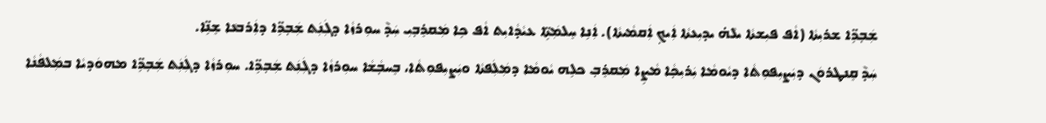ܫܲܒ݂ܖܹ̈ܐ ܫܪܝܼܬܵܐ (ܐܵܦ ܦܝܼܫܬܵܐ ܝܠܵܗ̇ ܝܕܝܼܥܬܵܐ ܐܲܝܟ݂ ܐܲܩܡܵܝܬܵܐ). ܐܲܢܹܐ ܚܸܠܡܲܬܹ̈ܐ ܥܝܵܕܵܐܝܼܬ ܐܵܦ ܟܹܐ ܡܲܩܪܸܒ݂ܝܼ ܚܲܕ݉ ܚܘܼܪܙܵܐ ܕܓܲܢܲܬ ܫܲܒ݂ܖܹ̈ܐ ܕܐܲܪܒܥܵܐ ܫܸܢܹ̈ܐ.
ܚܲܕ݉ ܩܸܢܛܪܘܿܢ ܕܝܲܨܝܼܦܘܼܬܵܐ ܕܝܵܘܡܵܐ ܝܲܪܝܼܟ݂ܵܐ ܡܵܨܹܐ ܡܲܩܪܸܒ݂ ܟܠܹܗ ܝܵܘܡܵܐ ܕܡܲܠܲܦܬܵܐ ܘܝܲܨܝܼܦܘܼܬܵܐ، ܒܸܚܒ݂ܵܫܵܐ ܚܘܼܪܙܵܐ ܕܓܲܢܲܬ ܫܲܒ݂ܖܹ̈ܐ. ܚܘܼܪܙܵܐ ܕܓܲܢܲܬ ܫܲܒ݂ܖܹ̈ܐ ܡܗܘܿܕܝܵܐ ܒܡܲܠܦܵܢܵܐ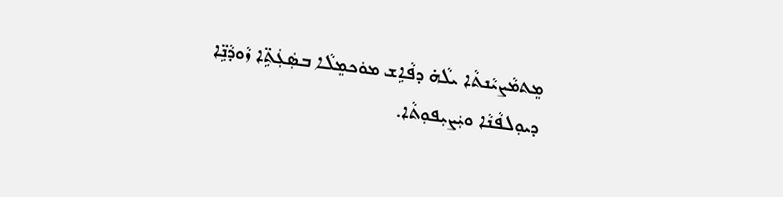ܡܸܬܡܵܨܝܵܢܬܵܐ ܝܠܵܗ̇ ܕܦܵܐܹܫ ܡܘܿܟܡܸܠܵܐ ܒܣܲܥܲܬܹ̈ܐ ܙܵܘܕܵܢܹ̈ܐ ܕܝܘܼܠܦܵܢܵܐ ܘܝܲܨܝܼܦܘܼܬܵܐ.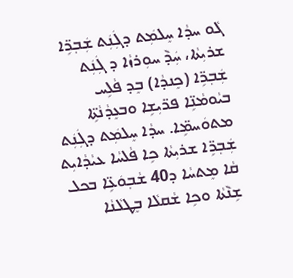ܓܵܘ ܚܕܵܐ ܚܸܠܡܲܬ ܕܓܲܢܲܬ ܫܲܒ݂ܖܹ̈ܐ ܫܪܝܼܬܵܐ، ܚܲܕ݉ ܚܘܼܪܙܵܐ ܕ ܓܲܢܲܬ ܫܲܒ݂ܖܹ̈ܐ (ܟܸܢܕܵܐ) ܒܸܕ ܦܵܠܹܚ ܒܝܵܘܡܵܢܹ̈ܐ ܦܖ̈ܝܼܫܹܐ ܘܒܥܸܕܵܢܵܬܹ̈ܐ ܡܬܘܿܚܡܹ̈ܐ. ܚܕܵܐ ܚܸܠܡܲܬ ܕܓܲܢܲܬ ܫܲܒ݂ܖܹ̈ܐ ܫܪܝܼܬܵܐ ܟܹܐ ܦܵܠܚܵܐ ܥܝܵܕܵܐܝܼܬ ܩܵܐ ܡܸܬܚܵܐ ܕ40 ܫܵܒ݂ܘܿܥܹ̈ܐ ܒܟܠ ܫܹܢ݉ܬܵܐ ܘܟܹܐ ܫܵܩܠܵܐ ܒܸܛܠܵܢܵܐ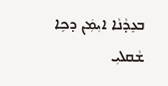ܒܥܸܕܵܢܵܐ ܐܝܼܡܲܢ ܕܟܹܐ ܫܵܩܠܝܼ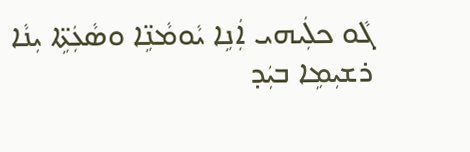ܓܵܘ ܟܠܲܝܗܝ ܐܲܢܹܐ ܝܵܘܡܵܢܹ̈ܐ ܘܣܵܥܲܬܹ̈ܐ ܝܼܢܵܐ ܪܫܝܼܡܹܐ ܒܝܲܕ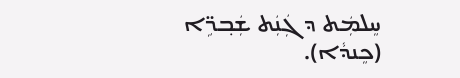ܚܸܠܡܲܬ ܕ ܓܲܢܲܬ ܫܲܒ݂ܖܹ̈ܐ (ܟܸܢܕܵܐ).